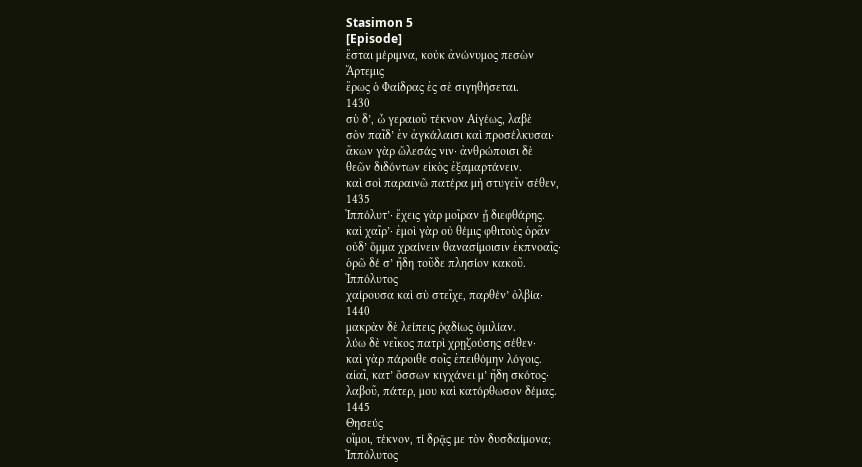Stasimon 5
[Episode]
ἔσται μέριμνα, κοὐκ ἀνώνυμος πεσὼν
Ἄρτεμις
ἔρως ὁ Φαίδρας ἐς σὲ σιγηθήσεται.
1430
σὺ δ’, ὦ γεραιοῦ τέκνον Αἰγέως, λαβὲ
σὸν παῖδ’ ἐν ἀγκάλαισι καὶ προσέλκυσαι·
ἄκων γὰρ ὤλεσάς νιν· ἀνθρώποισι δὲ
θεῶν διδόντων εἰκὸς ἐξαμαρτάνειν.
καὶ σοὶ παραινῶ πατέρα μὴ στυγεῖν σέθεν,
1435
Ἱππόλυτ’· ἔχεις γὰρ μοῖραν ᾗ διεφθάρης.
καὶ χαῖρ’· ἐμοὶ γὰρ οὐ θέμις φθιτοὺς ὁρᾶν
οὐδ’ ὄμμα χραίνειν θανασίμοισιν ἐκπνοαῖς·
ὁρῶ δέ σ’ ἤδη τοῦδε πλησίον κακοῦ.
Ἱππόλυτος
χαίρουσα καὶ σὺ στεῖχε, παρθέν’ ὀλβία·
1440
μακρὰν δὲ λείπεις ῥᾳδίως ὁμιλίαν.
λύω δὲ νεῖκος πατρὶ χρῃζούσης σέθεν·
καὶ γὰρ πάροιθε σοῖς ἐπειθόμην λόγοις.
αἰαῖ, κατ’ ὄσσων κιγχάνει μ’ ἤδη σκότος·
λαβοῦ, πάτερ, μου καὶ κατόρθωσον δέμας.
1445
Θησεύς
οἴμοι, τέκνον, τί δρᾷς με τὸν δυσδαίμονα;
Ἱππόλυτος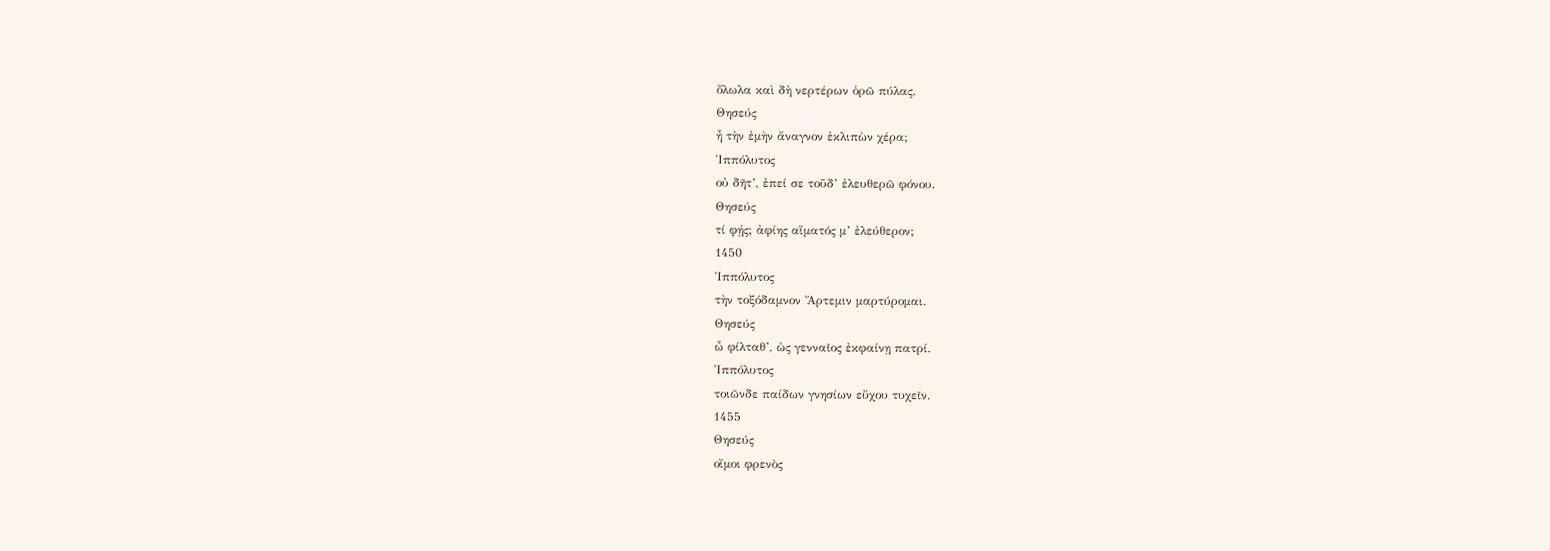ὄλωλα καὶ δὴ νερτέρων ὁρῶ πύλας.
Θησεύς
ἦ τὴν ἐμὴν ἄναγνον ἐκλιπὼν χέρα;
Ἱππόλυτος
οὐ δῆτ’, ἐπεί σε τοῦδ’ ἐλευθερῶ φόνου.
Θησεύς
τί φῄς; ἀφίης αἵματός μ’ ἐλεύθερον;
1450
Ἱππόλυτος
τὴν τοξόδαμνον Ἄρτεμιν μαρτύρομαι.
Θησεύς
ὦ φίλταθ’, ὡς γενναῖος ἐκφαίνῃ πατρί.
Ἱππόλυτος
τοιῶνδε παίδων γνησίων εὔχου τυχεῖν.
1455
Θησεύς
οἴμοι φρενὸς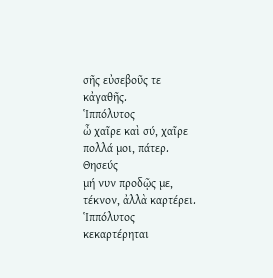σῆς εὐσεβοῦς τε κἀγαθῆς.
Ἱππόλυτος
ὦ χαῖρε καὶ σύ, χαῖρε πολλά μοι, πάτερ.
Θησεύς
μή νυν προδῷς με, τέκνον, ἀλλὰ καρτέρει.
Ἱππόλυτος
κεκαρτέρηται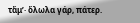τἄμ’· ὄλωλα γάρ, πάτερ.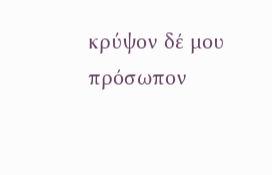κρύψον δέ μου πρόσωπον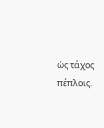ὡς τάχος πέπλοις.